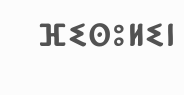ⴼⵉⵙⵓⵍⵉⵏ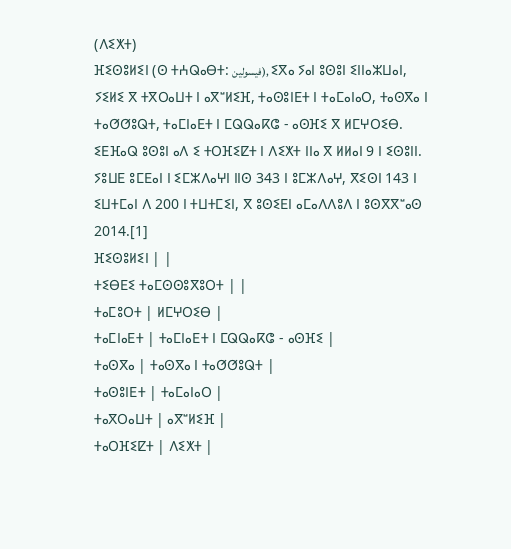(ⴷⵉⵅⵜ)
ⴼⵉⵙⵓⵍⵉⵏ (ⵙ ⵜⵄⵕⴰⴱⵜ: فيسولين), ⵉⴳⴰ ⵢⴰⵏ ⵓⵙⵓⵏ ⵉⵏⵏⴰⵣⵡⴰⵏ, ⵢⵉⵍⵉ ⴳ ⵜⴳⵔⴰⵡⵜ ⵏ ⴰⴳⵯⵍⵉⴼ, ⵜⴰⵙⵓⵏⴹⵜ ⵏ ⵜⴰⵎⴰⵏⴰⵔ, ⵜⴰⵙⴳⴰ ⵏ ⵜⴰⵚⵚⵓⵕⵜ, ⵜⴰⵎⵏⴰⴹⵜ ⵏ ⵎⵕⵕⴰⴽⵛ - ⴰⵙⴼⵉ ⴳ ⵍⵎⵖⵔⵉⴱ. ⵉⴹⴼⴰⵕ ⵓⵙⵓⵏ ⴰⴷ ⵉ ⵜⵔⴼⵉⵇⵜ ⵏ ⴷⵉⵅⵜ ⵏⵏⴰ ⴳ ⵍⵍⴰⵏ 9 ⵏ ⵉⵙⵓⵏⵏ. ⵢⵓⵡⴹ ⵓⵎⴹⴰⵏ ⵏ ⵉⵎⵣⴷⴰⵖⵏ ⵏⵏⵙ 343 ⵏ ⵓⵎⵣⴷⴰⵖ, ⴳⵉⵙⵏ 143 ⵏ ⵉⵡⵜⵎⴰⵏ ⴷ 200 ⵏ ⵜⵡⵜⵎⵉⵏ, ⴳ ⵓⵙⵉⴹⵏ ⴰⵎⴰⴷⴷⵓⴷ ⵏ ⵓⵙⴳⴳⵯⴰⵙ 2014.[1]
ⴼⵉⵙⵓⵍⵉⵏ | |
ⵜⵉⴱⴹⵉ ⵜⴰⵎⵙⵙⵓⴳⵓⵔⵜ | |
ⵜⴰⵎⵓⵔⵜ | ⵍⵎⵖⵔⵉⴱ |
ⵜⴰⵎⵏⴰⴹⵜ | ⵜⴰⵎⵏⴰⴹⵜ ⵏ ⵎⵕⵕⴰⴽⵛ - ⴰⵙⴼⵉ |
ⵜⴰⵙⴳⴰ | ⵜⴰⵙⴳⴰ ⵏ ⵜⴰⵚⵚⵓⵕⵜ |
ⵜⴰⵙⵓⵏⴹⵜ | ⵜⴰⵎⴰⵏⴰⵔ |
ⵜⴰⴳⵔⴰⵡⵜ | ⴰⴳⵯⵍⵉⴼ |
ⵜⴰⵔⴼⵉⵇⵜ | ⴷⵉⵅⵜ |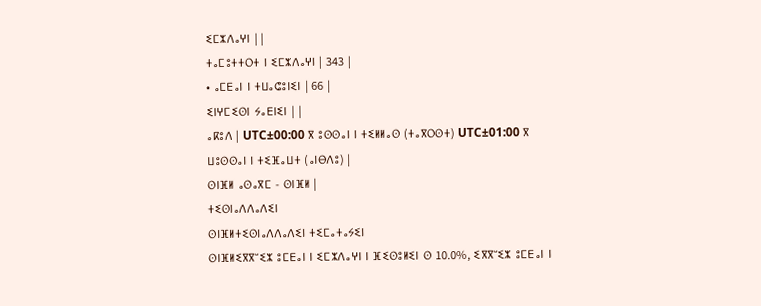ⵉⵎⵣⴷⴰⵖⵏ | |
ⵜⴰⵎⵓⵜⵜⵔⵜ ⵏ ⵉⵎⵣⴷⴰⵖⵏ | 343 |
• ⴰⵎⴹⴰⵏ ⵏ ⵜⵡⴰⵛⵓⵏⵉⵏ | 66 |
ⵉⵏⵖⵎⵉⵙⵏ ⵢⴰⴹⵏⵉⵏ | |
ⴰⴽⵓⴷ | UTC±00:00 ⴳ ⵓⵙⵙⴰⵏ ⵏ ⵜⵉⵍⵍⴰⵙ (ⵜⴰⴳⵔⵙⵜ) UTC±01:00 ⴳ ⵡⵓⵙⵙⴰⵏ ⵏ ⵜⵉⴼⴰⵡⵜ (ⴰⵏⴱⴷⵓ) |
ⵙⵏⴼⵍ ⴰⵙⴰⴳⵎ - ⵙⵏⴼⵍ |
ⵜⵉⵙⵏⴰⴷⴷⴰⴷⵉⵏ
ⵙⵏⴼⵍⵜⵉⵙⵏⴰⴷⴷⴰⴷⵉⵏ ⵜⵉⵎⴰⵜⴰⵢⵉⵏ
ⵙⵏⴼⵍⵉⴳⴳⵯⵉⵣ ⵓⵎⴹⴰⵏ ⵏ ⵉⵎⵣⴷⴰⵖⵏ ⵏ ⴼⵉⵙⵓⵍⵉⵏ ⵙ 10.0%, ⵉⴳⴳⵯⵉⵣ ⵓⵎⴹⴰⵏ ⵏ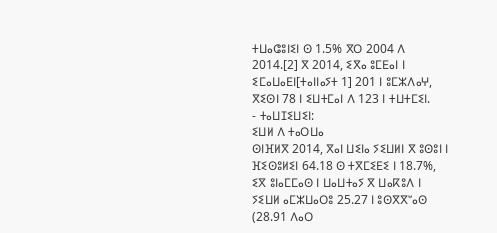ⵜⵡⴰⵛⵓⵏⵉⵏ ⵙ 1.5% ⴳⵔ 2004 ⴷ 2014.[2] ⴳ 2014, ⵉⴳⴰ ⵓⵎⴹⴰⵏ ⵏ ⵉⵎⴰⵡⴰⴹⵏ[ⵜⴰⵏⵏⴰⵢⵜ 1] 201 ⵏ ⵓⵎⵣⴷⴰⵖ, ⴳⵉⵙⵏ 78 ⵏ ⵉⵡⵜⵎⴰⵏ ⴷ 123 ⵏ ⵜⵡⵜⵎⵉⵏ.
- ⵜⴰⵡⵊⵉⵡⵉⵏ:
ⵉⵡⵍ ⴷ ⵜⴰⵔⵡⴰ
ⵙⵏⴼⵍⴳ 2014, ⴳⴰⵏ ⵡⵉⵏⴰ ⵢⵉⵡⵍⵏ ⴳ ⵓⵙⵓⵏ ⵏ ⴼⵉⵙⵓⵍⵉⵏ 64.18 ⵙ ⵜⴳⵎⵉⴹⵉ ⵏ 18.7%, ⵉⴳ ⵓⵏⴰⵎⵎⴰⵙ ⵏ ⵡⴰⵡⵜⴰⵢ ⴳ ⵡⴰⴽⵓⴷ ⵏ ⵢⵉⵡⵍ ⴰⵎⵣⵡⴰⵔⵓ 25.27 ⵏ ⵓⵙⴳⴳⵯⴰⵙ (28.91 ⴷⴰⵔ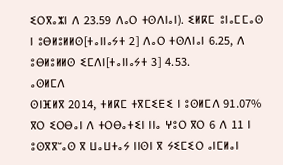ⵉⵔⴳⴰⵣⵏ ⴷ 23.59 ⴷⴰⵔ ⵜⵙⴷⵏⴰⵏ). ⵉⵍⴽⵎ ⵓⵏⴰⵎⵎⴰⵙ ⵏ ⵓⴱⵍⵓⵍⵍⵙ[ⵜⴰⵏⵏⴰⵢⵜ 2] ⴷⴰⵔ ⵜⵙⴷⵏⴰⵏ 6.25, ⴷ ⵓⴱⵍⵓⵍⵍⵙ ⵉⵎⴷⵏ[ⵜⴰⵏⵏⴰⵢⵜ 3] 4.53.
ⴰⵙⵍⵎⴷ
ⵙⵏⴼⵍⴳ 2014, ⵜⵍⴽⵎ ⵜⴳⵎⵉⴹⵉ ⵏ ⵓⵙⵍⵎⴷ 91.07% ⴳⵔ ⵉⵔⴱⴰⵏ ⴷ ⵜⵔⴱⴰⵜⵉⵏ ⵏⵏⴰ ⵖⵓⵔ ⴳⵔ 6 ⴷ 11 ⵏ ⵓⵙⴳⴳⵯⴰⵙ ⴳ ⵡⴰⵡⵜⴰⵢ ⵏⵏⵙⵏ ⴳ ⵢⵉⵎⵉⵔ ⴰⵏⵎⵍⴰⵏ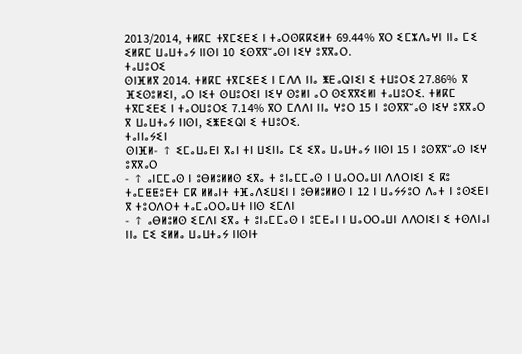2013/2014, ⵜⵍⴽⵎ ⵜⴳⵎⵉⴹⵉ ⵏ ⵜⴰⵔⵙⴽⴽⵉⵍⵜ 69.44% ⴳⵔ ⵉⵎⵣⴷⴰⵖⵏ ⵏⵏⴰ ⵎⵉ ⵉⵍⴽⵎ ⵡⴰⵡⵜⴰⵢ ⵏⵏⵙⵏ 10 ⵉⵙⴳⴳⵯⴰⵙⵏ ⵏⵉⵖ ⵓⴳⴳⴰⵔ.
ⵜⴰⵡⵓⵔⵉ
ⵙⵏⴼⵍⴳ 2014. ⵜⵍⴽⵎ ⵜⴳⵎⵉⴹⵉ ⵏ ⵎⴷⴷ ⵏⵏⴰ ⵥⴹⴰⵕⵏⵉⵏ ⵉ ⵜⵡⵓⵔⵉ 27.86% ⴳ ⴼⵉⵙⵓⵍⵉⵏ, ⴰⵔ ⵏⵉⵜ ⵙⵡⵓⵔⵉⵏ ⵏⵉⵖ ⵙⵓⵍⵏ ⴰⵔ ⵙⵉⴳⴳⵉⵍⵏ ⵜⴰⵡⵓⵔⵉ. ⵜⵍⴽⵎ ⵜⴳⵎⵉⴹⵉ ⵏ ⵜⴰⵔⵡⵓⵔⵉ 7.14% ⴳⵔ ⵎⴷⴷⵏ ⵏⵏⴰ ⵖⵓⵔ 15 ⵏ ⵓⵙⴳⴳⵯⴰⵙ ⵏⵉⵖ ⵓⴳⴳⴰⵔ ⴳ ⵡⴰⵡⵜⴰⵢ ⵏⵏⵙⵏ, ⵉⵥⴹⵉⵕⵏ ⵉ ⵜⵡⵓⵔⵉ.
ⵜⴰⵏⵏⴰⵢⵉⵏ
ⵙⵏⴼⵍ- ↑ ⵉⵎⴰⵡⴰⴹⵏ ⴳⴰⵏ ⵜⵏ ⵡⵉⵏⵏⴰ ⵎⵉ ⵉⴳⴰ ⵡⴰⵡⵜⴰⵢ ⵏⵏⵙⵏ 15 ⵏ ⵓⵙⴳⴳⵯⴰⵙ ⵏⵉⵖ ⵓⴳⴳⴰⵔ
- ↑ ⴰⵏⵎⵎⴰⵙ ⵏ ⵓⴱⵍⵓⵍⵍⵙ ⵉⴳⴰ ⵜ ⵓⵏⴰⵎⵎⴰⵙ ⵏ ⵡⴰⵔⵔⴰⵡⵏ ⴷⴷⵔⵏⵉⵏ ⵉ ⴽⵓ ⵜⴰⵎⵟⵟⵓⴹⵜ ⵎⴽ ⵍⵍⴰⵏⵜ ⵜⴼⴰⴷⵉⵡⵉⵏ ⵏ ⵓⴱⵍⵓⵍⵍⵙ ⵏ 12 ⵏ ⵡⴰⵢⵢⵓⵔ ⴷⴰⵜ ⵏ ⵓⵙⵉⴹⵏ ⴳ ⵜⵓⵔⴷⵔⵜ ⵜⴰⵎⴰⵔⵔⴰⵡⵜ ⵏⵏⵙ ⵉⵎⴷⵏ
- ↑ ⴰⴱⵍⵓⵍⵙ ⵉⵎⴷⵏ ⵉⴳⴰ ⵜ ⵓⵏⴰⵎⵎⴰⵙ ⵏ ⵓⵎⴹⴰⵏ ⵏ ⵡⴰⵔⵔⴰⵡⵏ ⴷⴷⵔⵏⵉⵏ ⵉ ⵜⵙⴷⵏⴰⵏ ⵏⵏⴰ ⵎⵉ ⵉⵍⵍⴰ ⵡⴰⵡⵜⴰⵢ ⵏⵏⵙⵏⵜ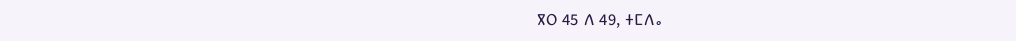ⴳⵔ 45 ⴷ 49, ⵜⵎⴷⴰ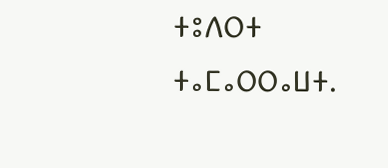ⵜⵓⴷⵔⵜ ⵜⴰⵎⴰⵔⵔⴰⵡⵜ.